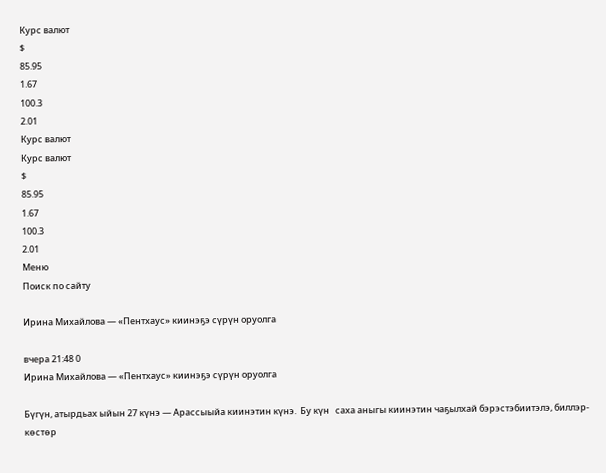Курс валют
$
85.95
1.67
100.3
2.01
Курс валют
Курс валют
$
85.95
1.67
100.3
2.01
Меню
Поиск по сайту

Ирина Михайлова — «Пентхаус» киинэҕэ сүрүн оруолга

вчера 21:48 0
Ирина Михайлова — «Пентхаус» киинэҕэ сүрүн оруолга

Бүгүн, атырдьах ыйын 27 күнэ — Арассыыйа киинэтин күнэ.  Бу күн   саха аныгы киинэтин чаҕылхай бэрэстэбиитэлэ, биллэр-көстөр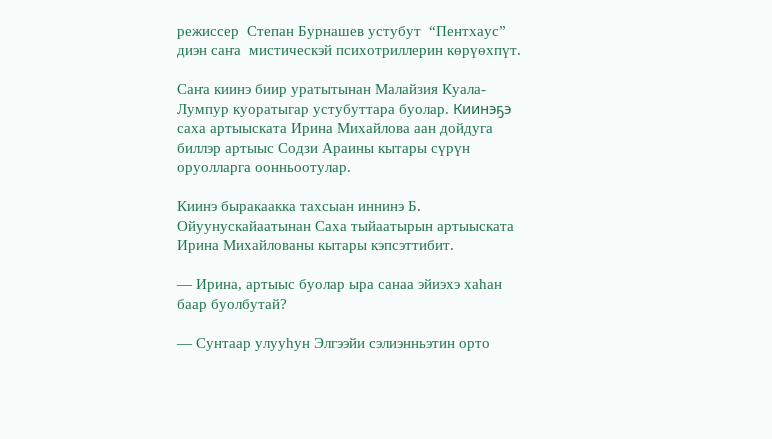режиссер  Степан Бурнашев устубут  “Пентхаус” диэн саҥа  мистическэй психотриллерин көрүөхпүт.

Саҥа киинэ биир уратытынан Малайзия Куала-Лумпур куоратыгар устубуттара буолар. Киинэҕэ саха артыыската Ирина Михайлова аан дойдуга биллэр артыыс Содзи Араины кытары сүрүн оруолларга оонньоотулар.

Киинэ быракаакка тахсыан иннинэ Б. Ойуунускайаатынан Саха тыйаатырын артыыската Ирина Михайлованы кытары кэпсэттибит.

— Ирина, артыыс буолар ыра санаа эйиэхэ хаһан баар буолбутай?

— Сунтаар улууһун Элгээйи сэлиэнньэтин орто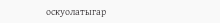оскуолатыгар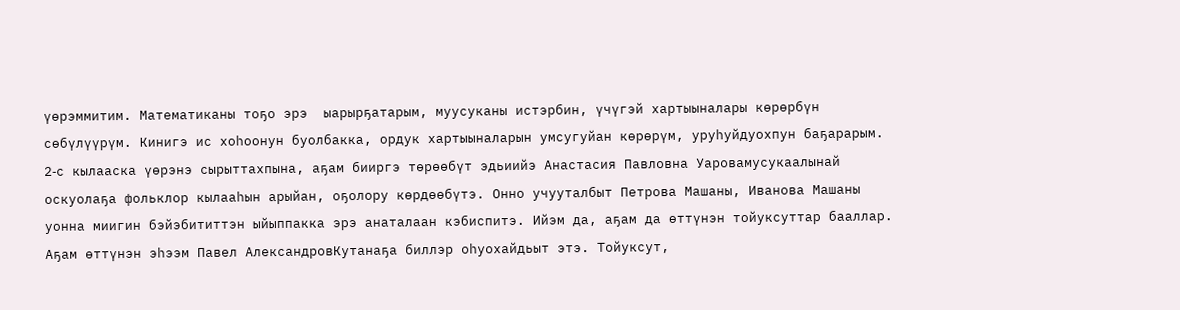үөрэммитим. Математиканы тоҕо эрэ  ыарырҕатарым, муусуканы истэрбин, үчүгэй хартыыналары көрөрбүн сөбүлүүрүм. Кинигэ ис хоһоонун буолбакка, ордук хартыыналарын умсугуйан көрөрүм, уруһуйдуохпун баҕарарым. 2‑с кылааска үөрэнэ сырыттахпына, аҕам бииргэ төрөөбүт эдьиийэ Анастасия Павловна Уаровамусукаалынай оскуолаҕа фольклор кылааһын арыйан, оҕолору көрдөөбүтэ. Онно учууталбыт Петрова Машаны, Иванова Машаны уонна миигин бэйэбититтэн ыйыппакка эрэ анаталаан кэбиспитэ. Ийэм да, аҕам да өттүнэн тойуксуттар бааллар. Аҕам өттүнэн эһээм Павел АлександровКутанаҕа биллэр оһуохайдьыт этэ. Тойуксут,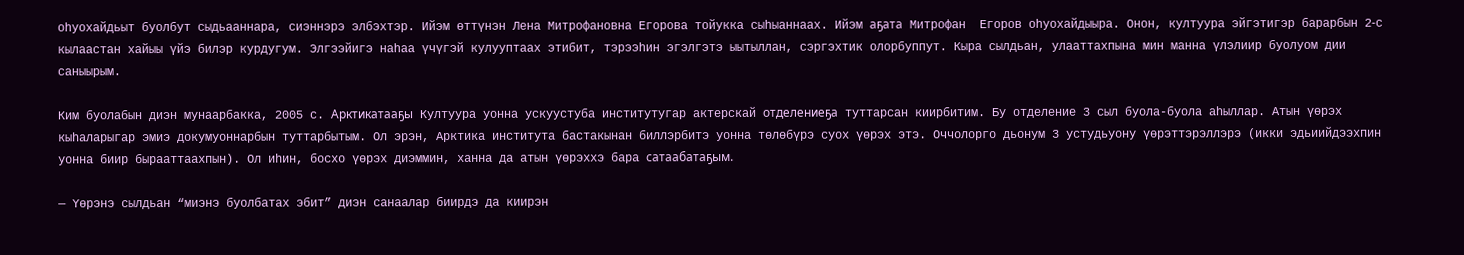оһуохайдьыт буолбут сыдьааннара, сиэннэрэ элбэхтэр. Ийэм өттүнэн Лена Митрофановна Егорова тойукка сыһыаннаах. Ийэм аҕата Митрофан  Егоров оһуохайдыыра. Онон, култуура эйгэтигэр барарбын 2‑с кылаастан хайыы үйэ билэр курдугум. Элгээйигэ наһаа үчүгэй кулууптаах этибит, тэрээһин эгэлгэтэ ыытыллан, сэргэхтик олорбуппут. Кыра сылдьан, улааттахпына мин манна үлэлиир буолуом дии саныырым.

Ким буолабын диэн мунаарбакка, 2005 с. Арктикатааҕы Култуура уонна ускуустуба институтугар актерскай отделениеҕа туттарсан киирбитим. Бу отделение 3 сыл буола-буола аһыллар. Атын үөрэх кыһаларыгар эмиэ докумуоннарбын туттарбытым. Ол эрэн, Арктика института бастакынан биллэрбитэ уонна төлөбүрэ суох үөрэх этэ. Оччолорго дьонум 3 устудьуону үөрэттэрэллэрэ (икки эдьиийдээхпин уонна биир бырааттаахпын). Ол иһин, босхо үөрэх диэммин, ханна да атын үөрэххэ бара сатаабатаҕым.

— Үөрэнэ сылдьан “миэнэ буолбатах эбит” диэн санаалар биирдэ да киирэн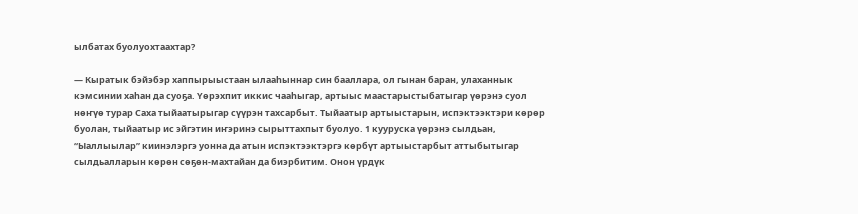ылбатах буолуохтаахтар?

— Кыратык бэйэбэр хаппырыыстаан ылааһыннар син бааллара, ол гынан баран, улаханнык кэмсинии хаһан да суоҕа. Үөрэхпит иккис чааһыгар, артыыс маастарыстыбатыгар үөрэнэ суол нөҥүө турар Саха тыйаатырыгар сүүрэн тахсарбыт. Тыйаатыр артыыстарын, испэктээктэри көрөр буолан, тыйаатыр ис эйгэтин иҥэринэ сырыттахпыт буолуо. 1 кууруска үөрэнэ сылдьан, “Ыаллыылар” киинэлэргэ уонна да атын испэктээктэргэ көрбүт артыыстарбыт аттыбытыгар сылдьалларын көрөн сөҕөн-махтайан да биэрбитим. Онон үрдүк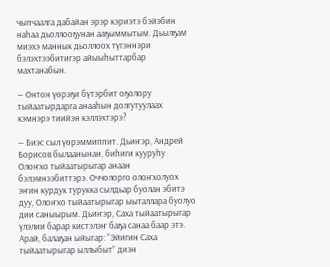чыпчаалга дабайан эрэр кэриэтэ бэйэбин наһаа дьоллооҕунан ааҕыммытым. Дьылҕам миэхэ маннык дьоллоох түгэннэри бэлэхтээбитигэр айыыһыттарбар махтанабын.

— Онтон үөрэҕи бүтэрбит оҕолору тыйаатырдарга анааһын долгутуулаах кэмнэрэ тиийэн кэллэхтэрэ?

— Биэс сыл үөрэммиппит. Дьиҥэр, Андрей Борисов былаанынан, биһиги кууруһу Олоҥхо тыйаатырыгар анаан бэлэмнээбиттэрэ. Оччолорго олоҥхолуох эҥин курдук турукка сылдьар буолан эбитэ дуу, Олоҥхо тыйаатырыгар ыыталлара буолуо дии саныырым. Дьиҥэр, Саха тыйаатырыгар үлэлии барар кистэлэҥ баҕа санаа баар этэ. Арай, балаҕан ыйыгар: “Эйигин Саха тыйаатырыгар ыллыбыт” диэн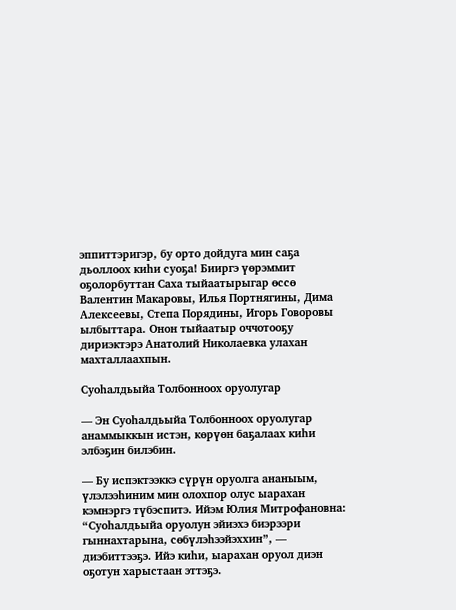эппиттэригэр, бу орто дойдуга мин саҕа дьоллоох киһи суоҕа! Бииргэ үөрэммит оҕолорбуттан Саха тыйаатырыгар өссө Валентин Макаровы, Илья Портнягины, Дима Алексеевы, Степа Порядины, Игорь Говоровы ылбыттара. Онон тыйаатыр оччотооҕу дириэктэрэ Анатолий Николаевка улахан махталлаахпын.

Суоһалдьыйа Толбонноох оруолугар

— Эн Суоһалдьыйа Толбонноох оруолугар анаммыккын истэн, көрүөн баҕалаах киһи элбэҕин билэбин.

— Бу испэктээккэ сүрүн оруолга ананыым, үлэлээһиним мин олохпор олус ыарахан кэмнэргэ түбэспитэ. Ийэм Юлия Митрофановна: “Суоһалдьыйа оруолун эйиэхэ биэрээри гыннахтарына, сөбүлэһээйэххин”, — диэбиттээҕэ. Ийэ киһи, ыарахан оруол диэн оҕотун харыстаан эттэҕэ.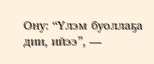Ону: “Үлэм буоллаҕа дии, ийээ”, —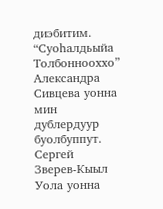диэбитим. “Суоһалдьыйа Толбоннооххо” Александра Сивцева уонна мин дублердуур буолбуппут. Сергей Зверев‑Кыыл Уола уонна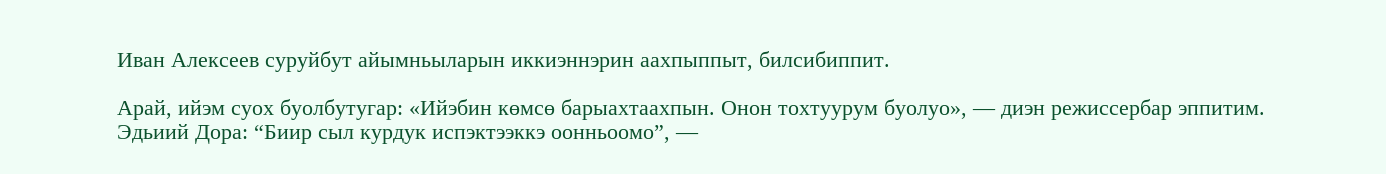Иван Алексеев суруйбут айымньыларын иккиэннэрин аахпыппыт, билсибиппит.

Арай, ийэм суох буолбутугар: «Ийэбин көмсө барыахтаахпын. Онон тохтуурум буолуо», — диэн режиссербар эппитим. Эдьиий Дора: “Биир сыл курдук испэктээккэ оонньоомо”, —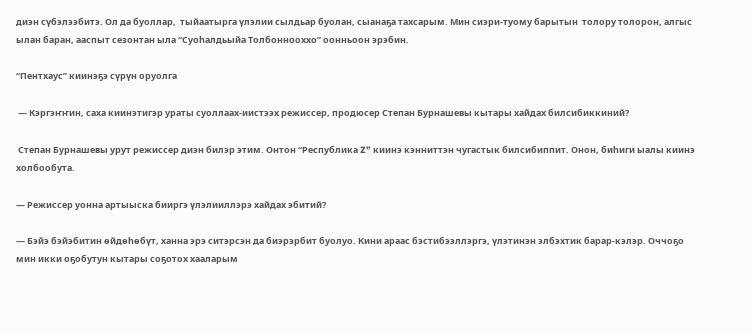диэн сүбэлээбитэ. Ол да буоллар,  тыйаатырга үлэлии сылдьар буолан, сыанаҕа тахсарым. Мин сиэри-туому барытын  толору толорон, алгыс ылан баран, ааспыт сезонтан ыла “Суоһалдьыйа Толбоннооххо” оонньоон эрэбин.

“Пентхаус” киинэҕэ сүрүн оруолга

 — Кэргэҥҥин, саха киинэтигэр ураты суоллаах-иистээх режиссер, продюсер Степан Бурнашевы кытары хайдах билсибиккиний?

 Степан Бурнашевы урут режиссер диэн билэр этим. Онтон “Республика Z” киинэ кэнниттэн чугастык билсибиппит. Онон, биһиги ыалы киинэ холбообута.

— Режиссер уонна артыыска бииргэ үлэлииллэрэ хайдах эбитий?

— Бэйэ бэйэбитин өйдөһөбүт, ханна эрэ ситэрсэн да биэрэрбит буолуо. Кини араас бэстибээллэргэ, үлэтинэн элбэхтик барар-кэлэр. Оччоҕо мин икки оҕобутун кытары соҕотох хааларым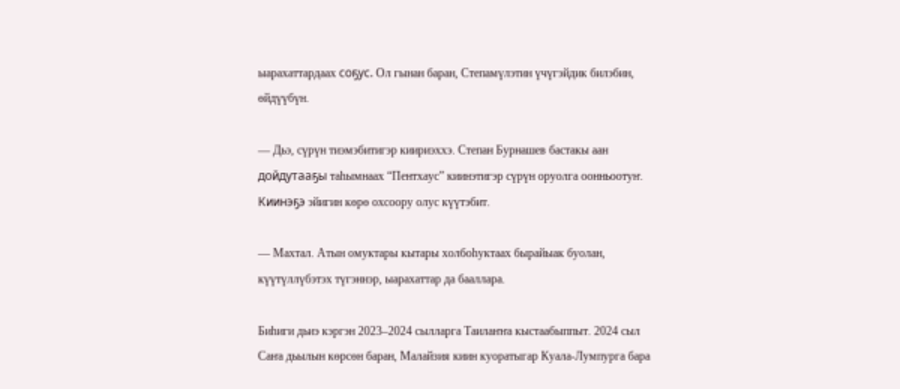ыарахаттардаах соҕус. Ол гынан баран, Степамүлэтин үчүгэйдик билэбин, өйдүүбүн.

— Дьэ, сүрүн тиэмэбитигэр киириэххэ. Степан Бурнашев бастакы аан дойдутааҕы таһымнаах “Пентхаус” киинэтигэр сүрүн оруолга оонньоотуҥ. Киинэҕэ эйигин көрө охсоору олус күүтэбит.

— Махтал. Атын омуктары кытары холбоһуктаах бырайыак буолан, күүтүллүбэтэх түгэннэр, ыарахаттар да бааллара.

Биһиги дьиэ кэргэн 2023–2024 сылларга Таилаҥҥа кыстаабыппыт. 2024 сыл Саҥа дьылын көрсөн баран, Малайзия киин куоратыгар Куала-Лумпурга бара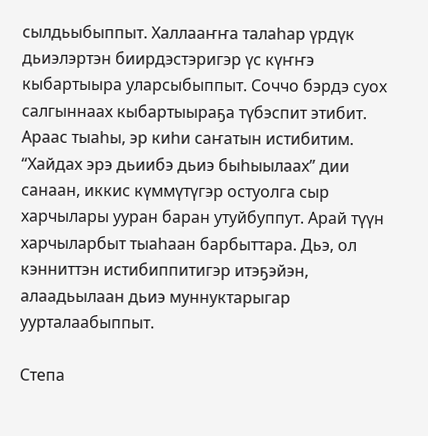сылдьыбыппыт. Халлааҥҥа талаһар үрдүк дьиэлэртэн биирдэстэригэр үс күҥҥэ кыбартыыра уларсыбыппыт. Соччо бэрдэ суох салгыннаах кыбартыыраҕа түбэспит этибит. Араас тыаһы, эр киһи саҥатын истибитим. “Хайдах эрэ дьиибэ дьиэ быһыылаах” дии санаан, иккис күммүтүгэр остуолга сыр харчылары ууран баран утуйбуппут. Арай түүн харчыларбыт тыаһаан барбыттара. Дьэ, ол кэнниттэн истибиппитигэр итэҕэйэн, алаадьылаан дьиэ муннуктарыгар уурталаабыппыт.

Степа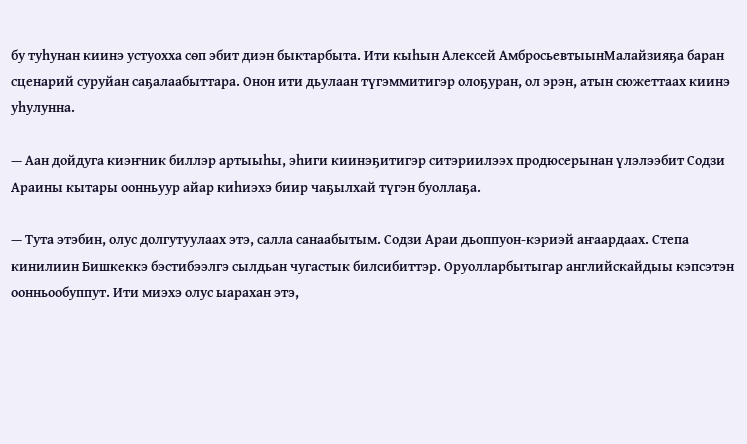бу туһунан киинэ устуохха сөп эбит диэн быктарбыта. Ити кыһын Алексей АмбросьевтыынМалайзияҕа баран сценарий суруйан саҕалаабыттара. Онон ити дьулаан түгэммитигэр олоҕуран, ол эрэн, атын сюжеттаах киинэ уһулунна.

— Аан дойдуга киэҥник биллэр артыыһы, эһиги киинэҕитигэр ситэриилээх продюсерынан үлэлээбит Содзи Араины кытары оонньуур айар киһиэхэ биир чаҕылхай түгэн буоллаҕа.

— Тута этэбин, олус долгутуулаах этэ, салла санаабытым. Содзи Араи дьоппуон-кэриэй аҥаардаах. Степа кинилиин Бишкеккэ бэстибээлгэ сылдьан чугастык билсибиттэр. Оруолларбытыгар английскайдыы кэпсэтэн оонньообуппут. Ити миэхэ олус ыарахан этэ,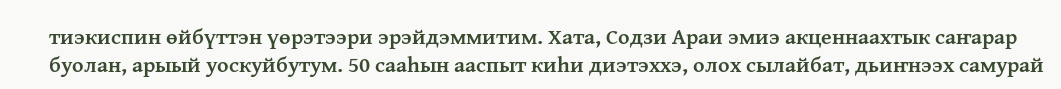тиэкиспин өйбүттэн үөрэтээри эрэйдэммитим. Хата, Содзи Араи эмиэ акценнаахтык саҥарар буолан, арыый уоскуйбутум. 50 сааһын ааспыт киһи диэтэххэ, олох сылайбат, дьиҥнээх самурай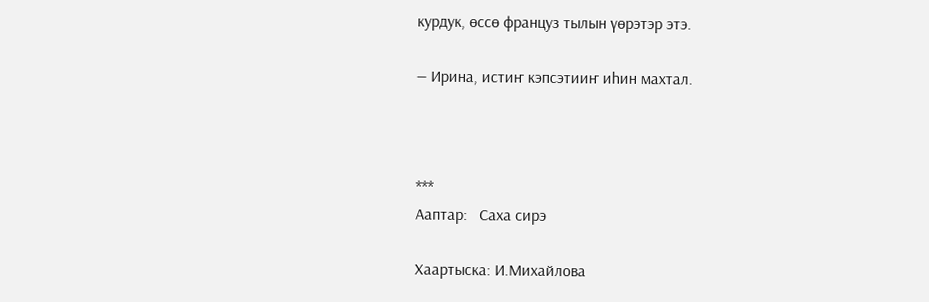курдук, өссө француз тылын үөрэтэр этэ.

— Ирина, истиҥ кэпсэтииҥ иһин махтал.



***
Ааптар:   Саха сирэ

Хаартыска: И.Михайлова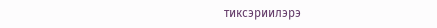тиксэриилэрэ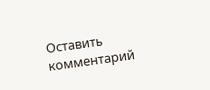Оставить комментарий